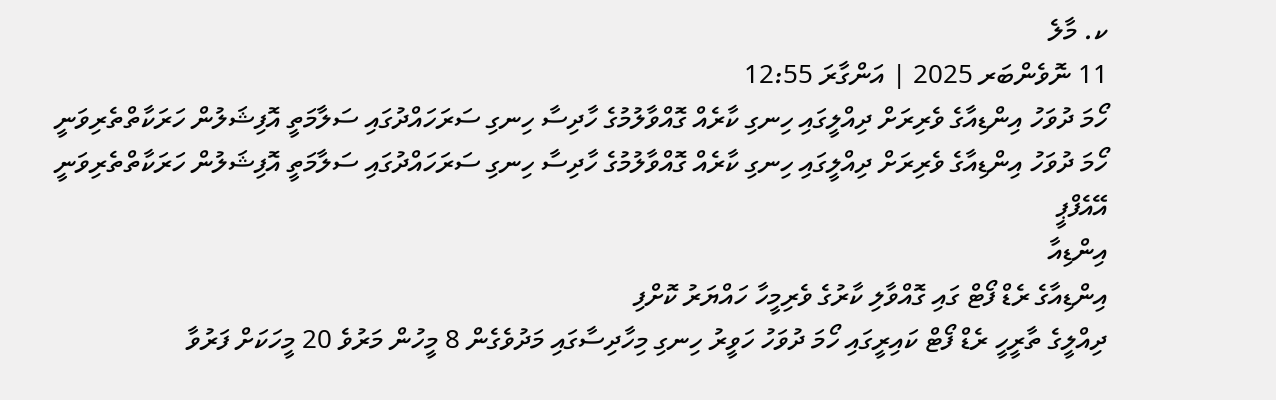ކ. މާލެ
11 ނޮވެންބަރ 2025 | އަންގާރަ 12:55
ހޯމަ ދުވަހު އިންޑިއާގެ ވެރިރަށް ދިއްލީގައި ހިނގި ކާރެއް ގޮއްވާލުމުގެ ހާދިސާ ހިނގި ސަރަހައްދުގައި ސަލާމަތީ އޮފިޝަލުން ހަރަކާތްތެރިވަނީ
ހޯމަ ދުވަހު އިންޑިއާގެ ވެރިރަށް ދިއްލީގައި ހިނގި ކާރެއް ގޮއްވާލުމުގެ ހާދިސާ ހިނގި ސަރަހައްދުގައި ސަލާމަތީ އޮފިޝަލުން ހަރަކާތްތެރިވަނީ
އޭއެފްޕީ
އިންޑިއާ
އިންޑިއާގެ ރެޑް ފޯޓް ގައި ގޮއްވާލި ކާރުގެ ވެރިމީހާ ހައްޔަރު ކޮށްފި
ދިއްލީގެ ތާރީހީ ރެޑް ފޯޓް ކައިރީގައި ހޯމަ ދުވަހު ހަވީރު ހިނގި މިހާދިސާގައި މަދުވެގެން 8 މީހުން މަރުވެ 20 މީހަކަށް ފަރުވާ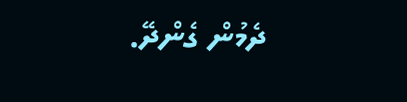ދެމުން ގެންދޭ.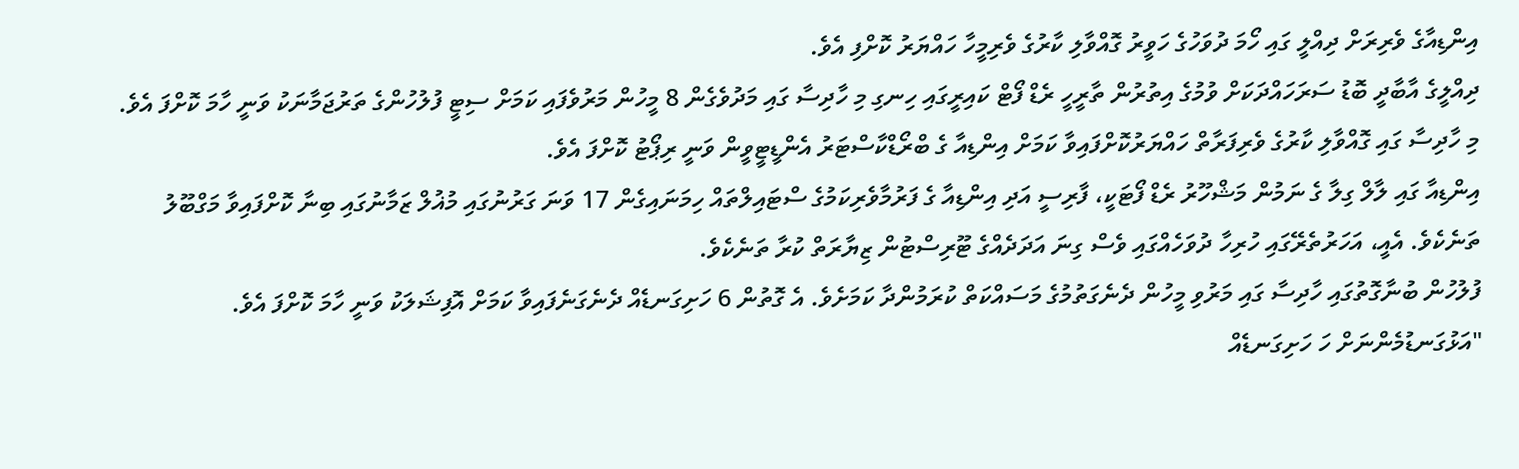އިންޑިއާގެ ވެރިރަށް ދިއްލީ ގައި ހޯމަ ދުވަހުގެ ހަވީރު ގޮއްވާލި ކާރުގެ ވެރިމީހާ ހައްޔަރު ކޮށްފި އެވެ.
ދިއްލީގެ އާބާދީ ބޮޑު ސަރަހައްދަކަށް ވުމުގެ އިތުރުން ތާރީހީ ރެޑް ފޯޓް ކައިރީގައި ހިނގި މި ހާދިސާ ގައި މަދުވެގެން 8 މީހުން މަރުވެފައި ކަމަށް ސިޓީ ފުލުހުންގެ ތަރުޖަމާނަކު ވަނީ ހާމަ ކޮށްފަ އެވެ.
މި ހާދިސާ ގައި ގޮއްވާލި ކާރުގެ ވެރިފަރާތް ހައްޔަރުކޮށްފައިވާ ކަމަށް އިންޑިއާ ގެ ބްރޯޑްކާސްޓަރު އެންޑީޓީވީން ވަނީ ރިޕޯޓު ކޮށްފަ އެވެ.
އިންޑިއާ ގައި ލާލް ގިލާ ގެ ނަމުން މަޝްހޫރު ރެޑް ފޯޓަކީ، ފާރިސީ އަދި އިންޑިއާ ގެ ފަރުމާވެރިކަމުގެ ސްޓައިލްތައް ހިމަނައިގެން 17 ވަނަ ގަރުނުގައި މުޣުލް ޒަމާނުގައި ބިނާ ކޮށްފައިވާ މަގްބޫލު ތަނެކެވެ. އެއީ، އަހަރުތެރޭގައި ހުރިހާ ދުވަހެއްގައި ވެސް ގިނަ އަދަދެއްގެ ޓޫރިސްޓުން ޒިޔާރަތް ކުރާ ތަނެކެވެ.
ފުލުހުން ބުނާގޮތުގައި ހާދިސާ ގައި މަރުވި މީހުން ދެނެގަތުމުގެ މަސައްކަތް ކުރަމުންދާ ކަމަށެވެ. އެ ގޮތުން 6 ހަށިގަނޑެއް ދެނެގަނެފައިވާ ކަމަށް އޮފިޝަލަކު ވަނީ ހާމަ ކޮށްފަ އެވެ.
"އަޅުގަނޑުމެންނަށް ހަ ހަށިގަނޑެއް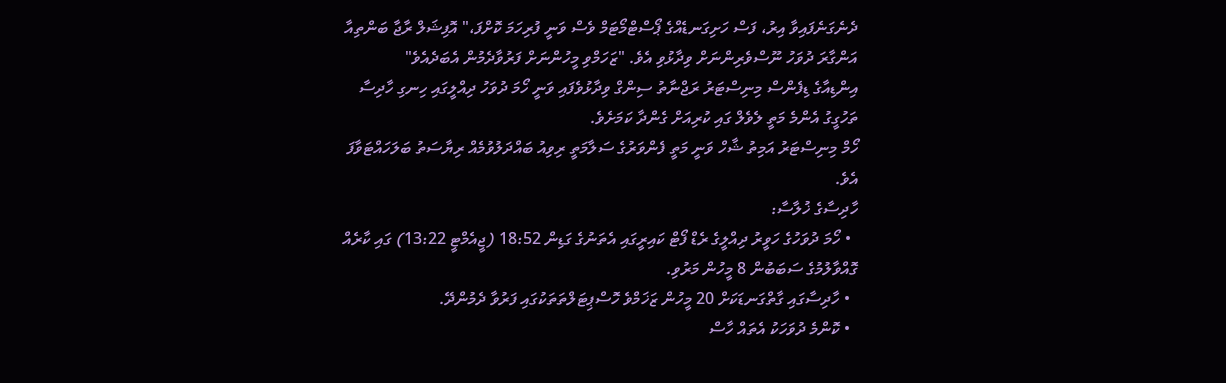ދެނެގަނެފައިވާ އިރު، ފަސް ހަށިގަނޑެއްގެ ޕޯސްޓްމޯޓަމް ވެސް ވަނީ ފުރިހަމަ ކޮށްފަ،" އޮފިޝަލް ރާޖާ ބަންތިއާ އަންގާރަ ދުވަހު ނޫސްވެރިންނަށް ވިދާޅުވި އެވެ. "ޒަހަމްވި މީހުންނަށް ފަރުވާދެމުން އެބަދެއެވެ"
އިންޑިއާގެ ޑިފެންސް މިނިސްޓަރު ރަޖްނާތު ސިންގް ވިދާޅުވެފައި ވަނީ ހޯމަ ދުވަހު ދިއްލީގައި ހިނގި ހާދިސާ ތަހުގީގު އެންމެ މަތީ ލެވެލް ގައި ކުރިއަށް ގެންދާ ކަމަށެވެ.
ހޯމް މިނިސްޓަރު އަމިތު ޝާހް ވަނީ މަތީ ފެންވަރުގެ ސަލާމަތީ ރިވިއު ބައްދަލުވުމެއް ރިޔާސަތު ބަލަހައްޓަވާފަ އެވެ.
ހާދިސާގެ ޚުލާސާ:
  • ހޯމަ ދުވަހުގެ ހަވީރު ދިއްލީގެ ރެޑް ފޯޓް ކައިރީގައި އެތަނުގެ ގަޑިން 18:52 (ޖީއެމްޓީ 13:22) ގައި ކާރެއް ގޮއްވާލުމުގެ ސަބަބުން 8 މީހުން މަރުވި.
  • ހާދިސާގައި ގާތްގަނޑަކަށް 20 މީހުން ޒަޚަމްވެ ހޮސްޕިޓަލްތަތަކުގައި ފަރުވާ ދެމުންދޭ.
  • ކޮންމެ ދުވަހަކު އެތައް ހާސް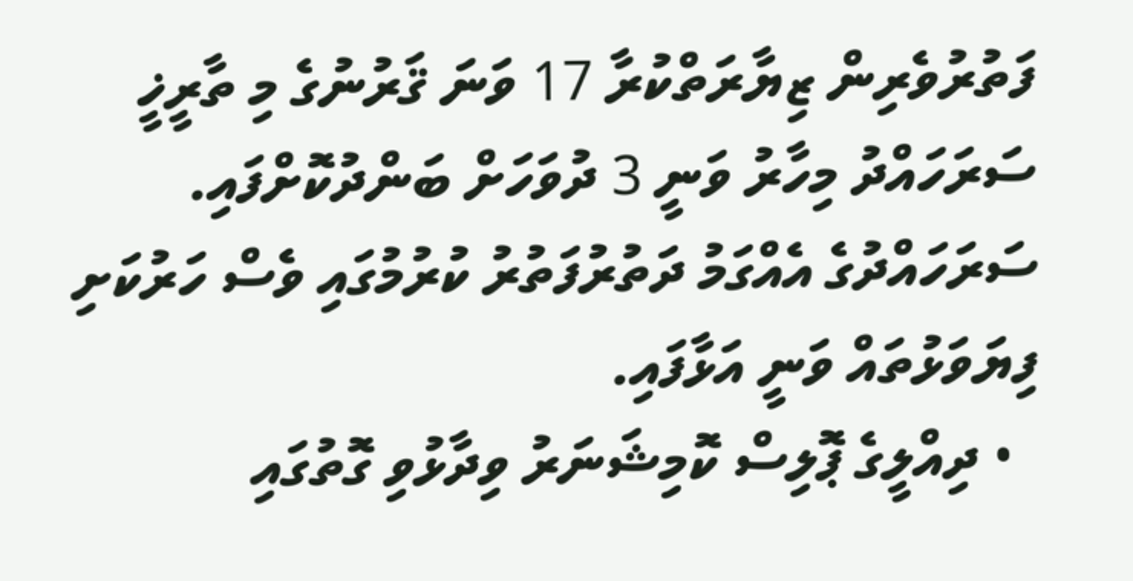ފަތުރުވެރިން ޒިޔާރަތްކުރާ 17 ވަނަ ޤަރުނުގެ މި ތާރީޚީ ސަރަހައްދު މިހާރު ވަނީ 3 ދުވަހަށް ބަންދުކޮށްފައި. ސަރަހައްދުގެ އެއްގަމު ދަތުރުފަތުރު ކުރުމުގައި ވެސް ހަރުކަށި ފިޔަވަޅުތައް ވަނީ އަޅާފައި.
  • ދިއްލީގެ ޕޮލިސް ކޮމިޝަނަރު ވިދާޅުވި ގޮތުގައި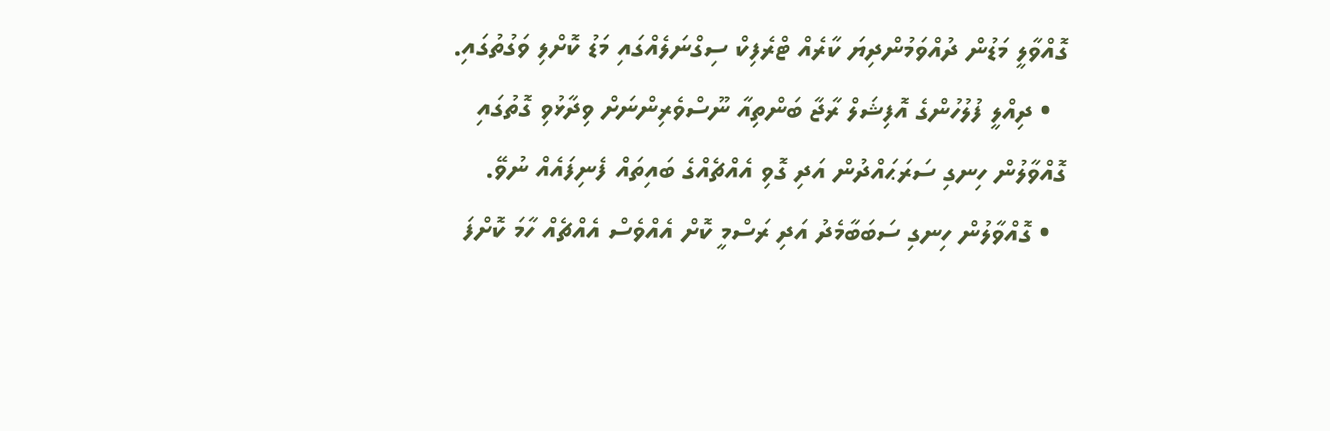ގޮއްވާލީ މަޑުން ދުއްވަމުންދިޔަ ކާރެއް ޓްރެފިކް ސިގްނަލެއްގައި މަޑު ކޮށްލި ވަގުތުގައި.
  • ދިއްލީ ފުލުހުންގެ އޮފިޝަލް ރާޖާ ބަންތިއާ ނޫސްވެރިންނަށް ވިދާޅުވި ގޮތުގައި ގޮއްވާލުން ހިނގި ސަރަޙައްދުން އަދި ގޮވި އެއްޗެއްގެ ބައިތައް ފެނިފައެއް ނުވޭ.
  • ގޮއްވާލުން ހިނގި ސަބަބާމެދު އަދި ރަސްމީ ކޮށް އެއްވެސް އެއްޗެއް ހާމަ ކޮށްފަ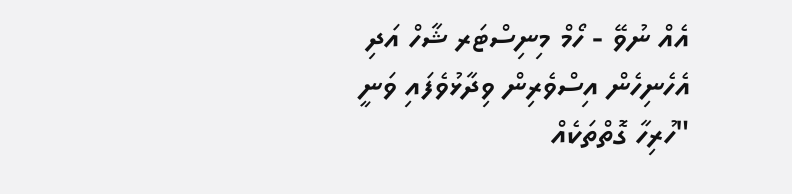އެއް ނުވޭ - ހޯމް މިނިސްޓަރ ޝާހް އަދި އެހެނިހެން އިސްވެރިން ވިދާޅުވެފައި ވަނީ "ހުރިހާ ގޮތްތަކެއް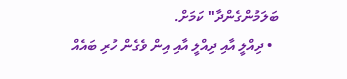ބަލަމުންގެންދާ" ކަމަށް.
  • ދިއްލީ އާއި ދިއްލީ އާއި އިން ވެގެން ހުރި ބައެއް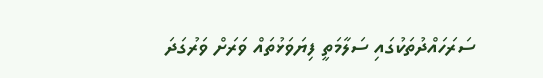ސަރަހައްދުތަކުގައި ސަލާމަތީ ފިޔަވަޅުތައް ވަރަށް ވަރުގަދަ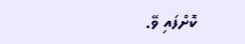ކޮށްފައި ވޭ.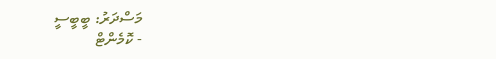މަސްދަރު: ބީބީސީ
- ކޮމެންޓް